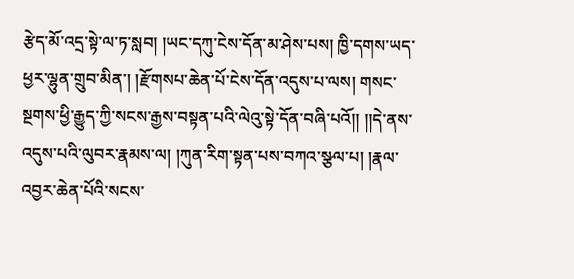རྩེད་མོ་འདྲ་སྟེ་ལ་ཏ་སླབ། །ཡང་དཀུ་ངེས་དོན་མ་ཤེས་པས། ཁྱི་དགས་ཡད་ཕྱར་ལྷུན་གྲུབ་མིན་། །རྫོགསཔ་ཆེན་པོ་ངེས་དོན་འདུས་པ་ལས། གསང་སྔགས་ཕྱི་རྒྱུད་ཀྱི་སངས་རྒྱས་བསྟན་པའི་ལེའུ་སྟེ་དོན་བཞི་པའོ།། །།དེ་ནས་འདུས་པའི་ལུབར་རྣམས་ལ། །ཀུན་རིག་སྟན་པས་བཀའ་སྩལ་པ། །རྣལ་འབྱར་ཆེན་པོའི་སངས་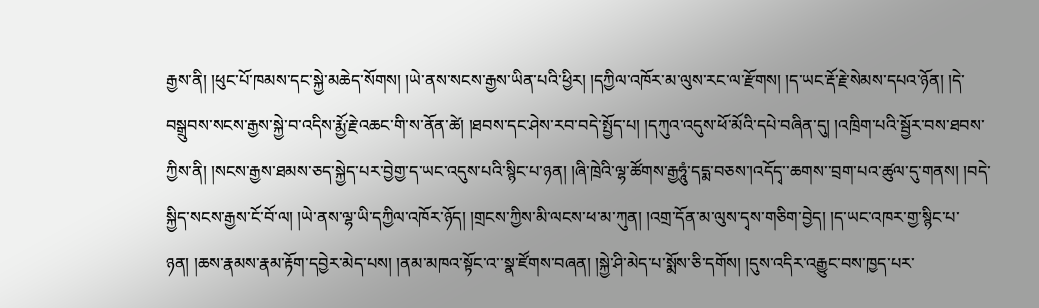རྒྱས་ནི། །ཕུང་པོ་ཁམས་དང་སྐྱེ་མཆེད་སོགས། །ཡེ་ནས་སངས་རྒྱས་ཡིན་པའི་ཕྱིར། །དཀྱིལ་འཁོར་མ་ལུས་རང་ལ་རྫོགས། །ད་ཡང་རྡོ་རྗེ་སེམས་དཔའ་ཉོན། །དེ་བསྒྲུབས་སངས་རྒྱས་སྐྱེ་བ་འདིས་རྨྱོ་རྗེ་འཆང་གི་ས་ནོན་ཚེ། །ཐབས་དང་ཤེས་རབ་བདེ་སྤྱོད་པ། །དཀུའ་འདུས་ཕོ་མོའི་དཔེ་བཞིན་དུ། །འཁྲིག་པའི་སྦྱོར་བས་ཐབས་ཀྱིས་ནི། །སངས་རྒྱས་ཐམས་ཅད་སྐྱེད་པར་བྱེགྱ་ད་ཡང་འདུས་པའི་སྙིང་པ་ཉན། །ཞི་ཁྲེའི་ལྷ་ཚོགས་རྒྱཧཱུཾ་དདྨ་བཅས་།འདོདྭ་་ཆགས་་བྲག་པའ་ཚུལ་དུ་གནས། །བདེ་སྐྱིད་སངས་རྒྱས་ངོ་བོ་ལ། །ཡེ་ནས་ལྷ་ཡི་དཀྱིལ་འཁོར་ཉོད། །གྲངས་ཀྱིས་མི་ལངས་ཕ་མ་ཀུན། །འགྲ་དོན་མ་ལུས་དྭས་གཅིག་བྱེད། །ད་ཡང་འཁར་གྱ་སྙིང་པ་ཉན། །ཆས་རྣམས་རྣམ་རྟོག་དབྱེར་མེད་པས། །ནམ་མཁའ་སྟོང་འ་་སྣ་ཛོགས་བཞན། །སྐྱེ་ཤི་མེད་པ་སྨོས་ཅི་དགོས། །དུས་འདིར་འརྒྱུང་བས་ཁྱད་པར་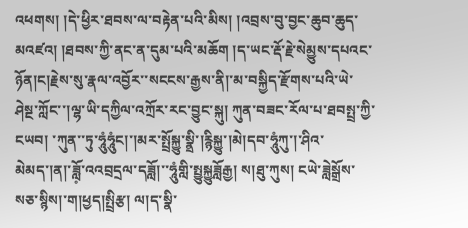འཕགས། །དེ་ཕྱིར་ཐབས་ལ་བརྟེན་པའི་མིས། །འབྲས་བུ་བྱང་ཆུབ་ཆུད་མའཛའ། །ཐབས་ཀྱི་ནང་ན་དུམ་པའི་མཆོག །ད་ཡང་རྡོ་རྗེ་སེམྱུས་དཔའང་ཉོན།ང།རྗེས་སུ་རྣལ་འབྱོར་་སངངས་རྒྱས་ནི།་མ་བསྐྱིད་རྫོགས་པའི་ཡེ་ཤེསྔ་ཀློང་་།ལྷ་ཡི་དཀྱིལ་འཀྲོར་རང་བྱུང་སྐུ། ཀུན་བཟང་རོལ་པ་ཐབསྤྲ་ཀྱི་ངཡབ། ་ཀུན་་ཏུ་ཧཱུཾཧཱུཾང།་།མར་སྤྲོསྐྱུ་སྣྲི་།རྙིསྐྱུ་།མེ།དབ་ཧཱུཾཀུ་།་ཤིའ་མེམད་།ན།་ཟློ༷་འའབྲདྲལ་དཟློ།་་ཧཱུཾགླི་སྤྱུསྐྱུཟློརྒྱ། ས།ཐུ་ཀུས། ངཡེ་ཟླེསྒྲོས་སཅ་སྙིས།་ག།ཕྱད།སྤྲིརྩ། ལ།ད་སྣི་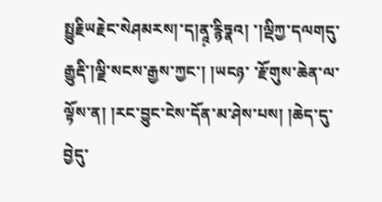སྤྱུརྗིཡརྗེང་སེཤམརས།་ད།ནཱ༷་རྙིཏྣའ། ་།ལྡིཀྱ་དལགདུ་རྒྱུརྡི་།ལྗི་སངས་རྒྱས་ཀྱང་། །ཡངཉ་ ་རྫོགུས་ཆེན་ལ་ལྟོས་ན། །རང་བྱུང་ངེས་དོན་མ་ཤེས་པས། །ཆེད་དུ་བྱེདུ་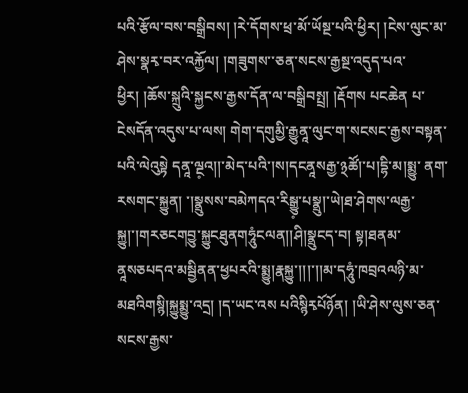པའི་རྩོལ་བས་བསྒྲིབས། །རེ་དོགས་ཕྲ་མོ་ཡོསྔ་པའི་ཕྱིར། །ངེས་ལུང་མ་ཤེས་སྣརྭ་བར་འརྐྱོལ། །གཟུགས་་ཅན་སངས་རྒྱསྔ་འདུད་པའ་ཕྱིར། །ཆོས་སྐྲུའི་སྐྱངས་རྒྱས་དོན་ལ་བསྒྲིབསྤྲ། །རྡོགས པངཆེན པ་ངེསདོན་འདུས་པ་ལས། གེག་དགུམྱི་རྒྱུནཱ་ལུང་ག་སངསང་རྒྱས་བསྟན་པའི་ལེའུསྟེ དནཱ་ལྔ༷འ།།་མེད་པའི་།ས།དངནཱསརྒྱ་྅ཚོ།་པ།དྷི་མ།སྨྱུ་ ནག་རསགང་སྐྱུན། ་།སྣྲུསས་བམེཀདའ་རིསྒྱུ༷་པསྣྲུ།་ཡེ།ཐ་ཤེགས་ལརྒྱ་སྐྱུ།་།གརཅངགབྱུ་སྐྱུངཐུནགཧཱུཾངལན།།ཤི།སྣྲུངད་བ། སྟ།ཐནམ་ནཱསཅཔདའ་མསྦྱིནན་ཕྱཔརའི་སྨྱུ།རྣསྐྱུ་།།།་།།མ་དཧཱུཾ་ཁབྲའལཉི་མ་མཐའིགསྙི།སྐྱུསྨྱུ་འདྲ། །ད་ཡང་འས པའིསྙིརྭཔོཉོན། །ཡི་ཤེས་ལུས་ཅན་སངས་རྒྱས་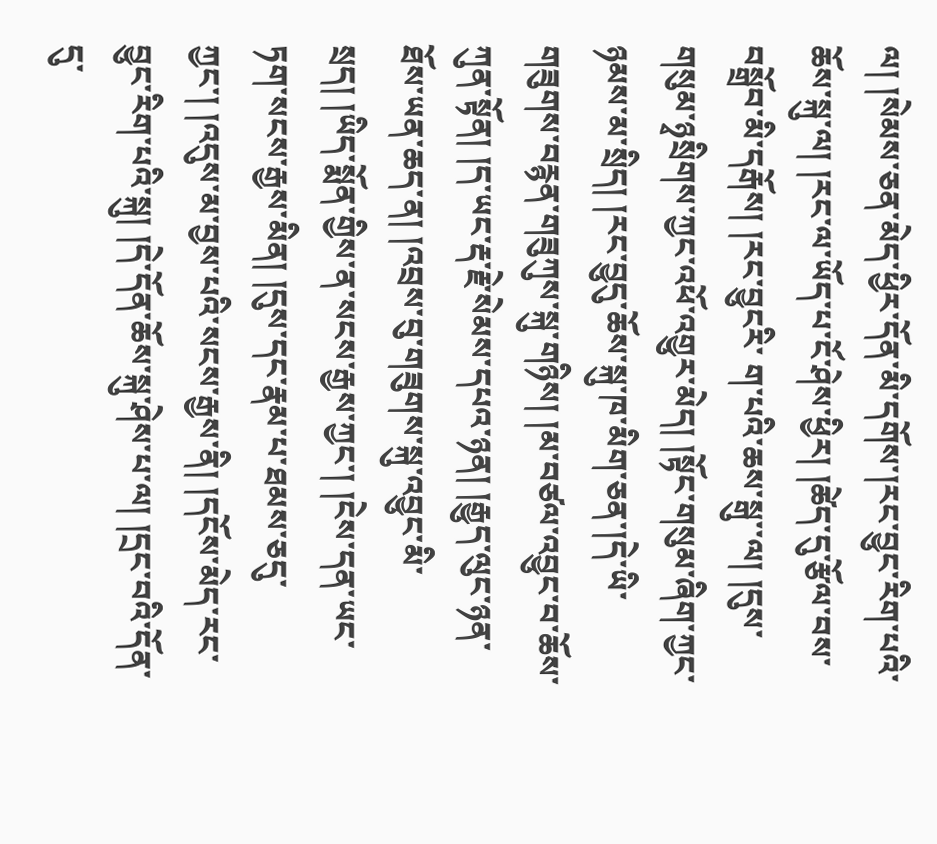ལ། །སེམས་ཅན་མེད་ཕྱིར་དོན་མི་དགོས་།རང་བྱུང་རིག་པའི་ཆོས་སྐུ་ལ། །རང་ལ་ཡོད་པ་ངོ་ཤེས་ཕྱིར། །ཚེད་དུ་རྩོལ་བས་བསྒྲོབ་མི་དརྒོས། །རང་བྱུངརི་ ག་པའི་ཆས་སྒུ་་ལ། །དུས་གསུམ་ཉྭསྲིགས་ཀྱང་འཕོ་འགྱུར་མེད། །སྟོང་གསུམ་ཞིག་ཀྱང་ཉམས་མ་སྲིད། །རང་བྱུདུ་ཆོས་སྐུ་ཁ་མིག་ཅན་།དེ་ཡི་གཟུགས་བརྙན་གཟུཀུས་སྐུ་གཉིས། །མ་བཙལ་འབྱུང་བ་ཆོས་ཀུན་སྟོན། །ད་ཡང་རྡ་རྗེ་སེམས་དཔའ་ཉན། །རྒྱུད་ལུང་ཉན་ཐོས་ཡན་ཆད་ན། །འབྲས་བུ་གཟུགས་སྐུ་འབྱུང་མི་སྲད། །ཡིད་སྨོན་གྱིས་ན་སངས་རྒྱས་ཀྱང་། །ངེས་དན་ཡང་ཏག་སངས་རྒྱས་མིན། །དུས་དང་རྣམ་པ་ཐམས་ཅདུ་ཀྱང་། །འདུས་མ་བྱས་པའི་སངས་རྒྱས་ནི། །དངོས་མེད་རང་བྱུང་རིག་པའི་སྐུ། །དེ་དོན་ཆོས་སྐུ་ཤེས་པ་ལ། །དྲང་བའི་དོན་དུ་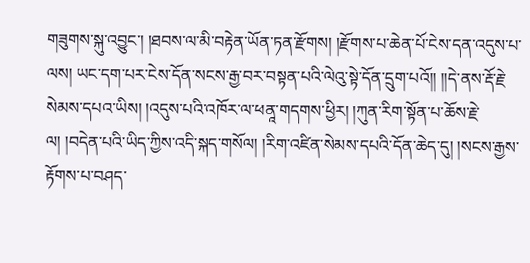གཟུགས་སྐུ་འབྱུང་། །ཐབས་ལ་མི་བརྟེན་ཡོན་ཏན་རྫོགས། །རྫོགས་པ་ཆེན་པོ་ངེས་དན་འདུས་པ་ལས། ཡང་དག་པར་ངེས་དོན་སངས་རྒྱ་བར་བསྟན་པའི་ལེའུ་སྟེ་དོན་དྲུག་པའོ།། །།དེ་ནས་རྡོ་རྗེ་སེམས་དཔའ་ཡིས། །འདུས་པའི་འཁོར་ལ་ཕནཱ་གདགས་ཕྱིར། །ཀུན་རིག་སྟོན་པ་ཆོས་རྗེ་ལ། །བདེན་པའི་ཡིད་ཀྱིས་འདི་སྐད་གསོལ། །རིག་འཛིན་སེམས་དཔའི་དོན་ཆེད་དུ། །སངས་རྒྱས་རྟོགས་པ་བཤད་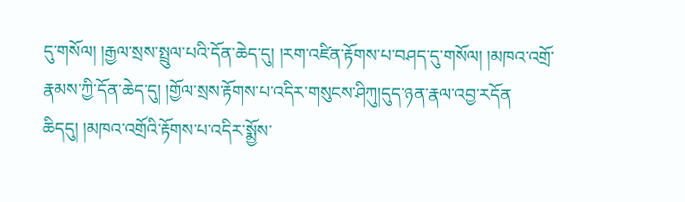དུ་གསོལ། །རྒྱལ་སྲས་སྤྲུལ་པའི་དོན་ཆེད་དུ། །རག་འཛིན་རྟོགས་པ་བཤད་དུ་གསོལ། །མཁའ་འགྲོ་རྣམས་ཀྱི་དོན་ཆེད་དུ། །གྱོལ་སྲས་རྟོགས་པ་འདིར་གསུངས་ཤིཀུ།དུད་ཉན་རྣལ་འབྱ་རདོན ཆིདདུ། །མཁའ་འགྲོའི་རྟོགས་པ་འདིར་སྨྱོས་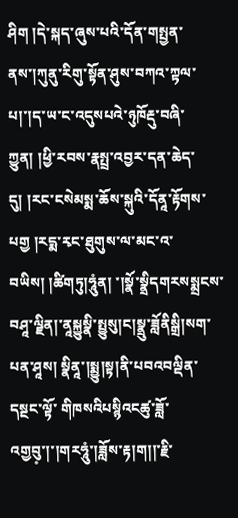ཤིག །དེ་སྐད་ཞུས་པའི་དོན་གསྤྱན་ནས་།ཀུནུ་རིགུ་སྟོན་ཤུས་བཀའ་ཀྟལ་པ།་།ད་ཡ་ང་འདུསཔའེ་ཉུཁོརྡུ་བཞི་ཀྱུན། །ཕྱི་རབས་རྣསྤྲ་འབྱར་དན་ཆེད་དུ། །རང་ངསེམསྨ་ཆོས་སྐུའི་དོནཱ་རྟོགས་པགྱ །རདྨ་རྭང་ཐུགུས་ལ་མང་འ་བཡིས། །ཚིགཏུ།ཧཱུཾན། ་།སྣོ་སྣྲིདགརསསྨྲངས་བཤཱ་ལྗིན།་ནཱསྐྱུསྣི་སྤྱུསུ།ང།སྣྲུ་ཟློནིསྒྲི།སག་པན་ཤཱས། སྣིནཱ་།སྨྱུ།སྟ།ནི་པབའབལྡིན་དསྔང་ལྟོ་ གིཁསའིཔསྙིའངཚུ་ཟློ་འགྱབུ༷་།་།གརཧཱུཾ་།ཟློས་རྟ།ག།།་རྗི་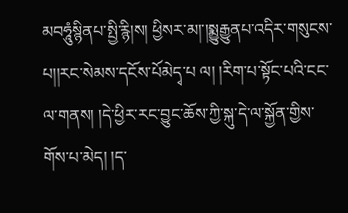མབཧཱུཾསྙིནཔ་སྤྱི་རྙི།ས། ཕྱིསར་མ།་།སྨྱུརྒྱུནཔ་འདིར་གསུངས་པ།།རང་སེམས་དངོས་པོམེདྭ་པ ལ། །རིག་པ་སྟོང་པའི་ངང་ལ་གནས། །དེ་ཕྱིར་རང་བྱུང་ཆོས་ཀྱི་སྐུ་དེ་ལ་སྐྱོན་གྱིས་གོས་པ་མེད། །ད་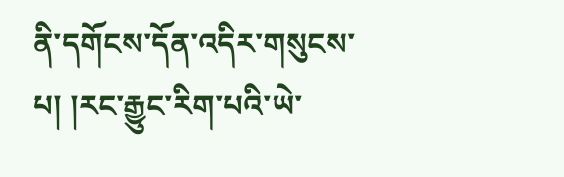ནི་དགོངས་དོན་འདིར་གསུངས་པ། །རང་རྒྱུང་རིག་པའི་ཡེ་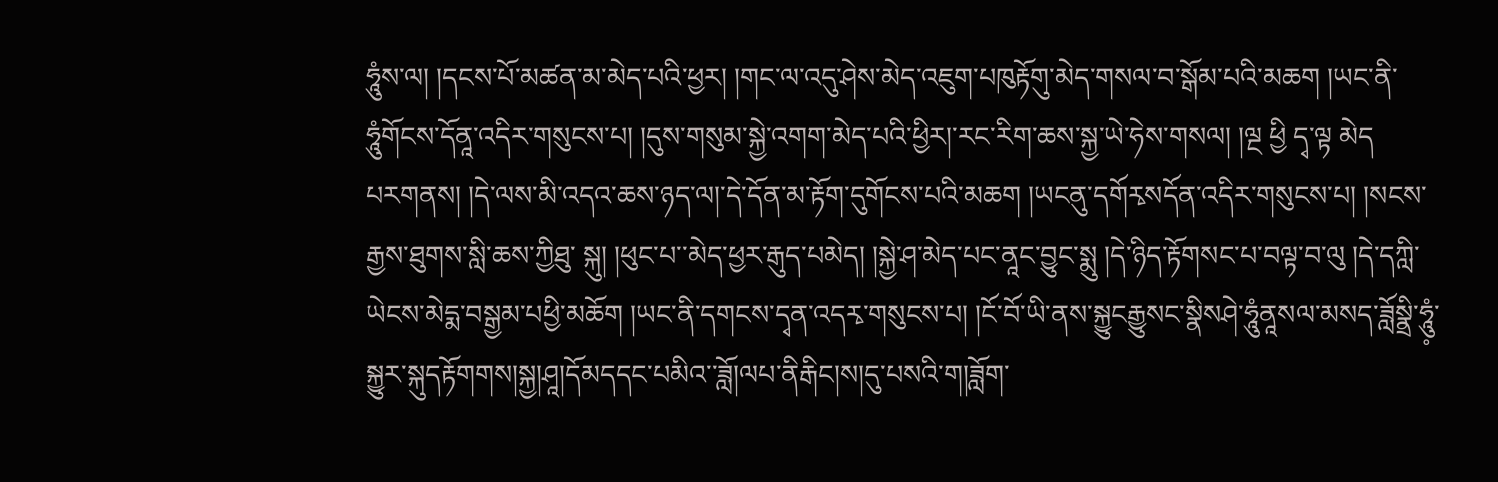ཧཱུཾས་ལ། །དངས་པོ་མཚན་མ་མེད་པའི་ཕྱར། །གང་ལ་འདུ་ཤེས་མེད་འཇུག་པཁུརྟོགུ་མེད་གསལ་བ་སྒོམ་པའི་མཆག །ཡང་ནི་ཧཱུཾགོངས་དོནཱ་འདིར་གསུངས་པ། །དུས་གསུམ་སྐྱེ་འགག་མེད་པའི་ཕྱིར།་རང་རིག་ཆས་སྐྱ་ཡེ་ཧེས་གསལ། །ལྔ ཕྱི དྭ་ལྟ མེད པརགནས། །དེ་ལས་མི་འདའ་ཆས་ཉད་ལ།་དེ་དོན་མ་རྟོག་དུགོངས་པའི་མཆག །ཡངནུ་དགོརྭསདོན་འདིར་གསུངས་པ། །སངས་རྒྱས་ཐུགས་སླི་ཆས་ཀྱིཐུ་ སྐུ། །ཕུང་པ་་མེད་ཕྱར་རྒུད་པམེད། །སྐྱེ་ཤ་མེད་པང་ནཱང་བྱུང་སྨུ །དེ་ཉིད་རྟོགསང་པ་བལྟ་བ་ལུ །དེ་དཀླི་ཡེངས་མེདྨ་བསྒྱམ་པཕྱི་མཆོག །ཡང་ནི་དགངས་དྭན་འདརྭ་གསུངས་པ། །ངོ་བོ་ཡི་ནས་སྐྱུངརྒྱུསང་སྣིསཤེ་ཧཱུཾནཱསལ་མསད་ཟློསྣྲི་ཧཱུཾ༷་སྐྱུར་སྐུདརྟོགགས།སྐྱ།ཤཱ།དོམདདང་པམིའ་་ཟློ།ལཔ་ནིརྒིང།ས།དུ་པསའི་ག།ཟློག་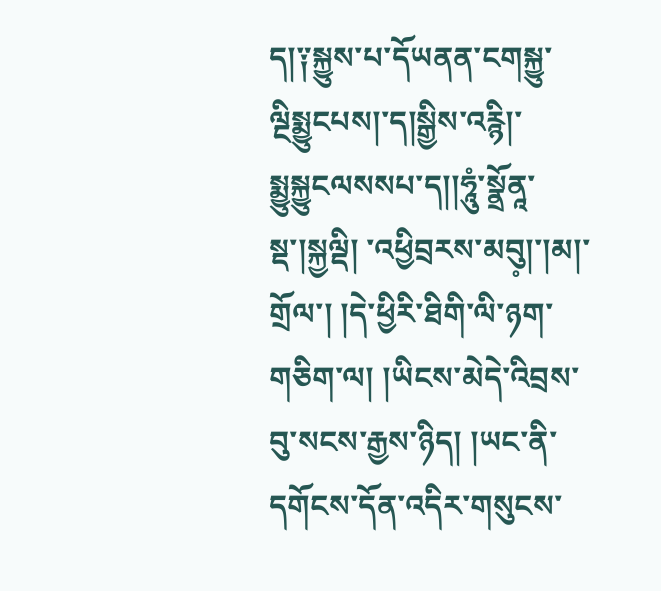ད།༑སྐྱུས་པ་དོཡནན་ངགསྐྱུ་ལྔིསྨྱུངཔས།་ད།སྒྱིས་འརྙི།་སྨྱུསྐྱུངལསསཔ་ད།།ཧཱུཾ་སྣྲོནཱ་སྡ་།སྐྱལྡི། ་འཕྱིབྲརས་མབུ༷།་།མ།་གྲོལ་། །དེ་ཕྱིརི་ཐིགི་ལི་ཉག་གཅིག་ལ། །ཡིངས་མེདེ་འིབྲས་བུ་སངས་རྒྱས་ཉིད། །ཡང་ནི་དགོངས་དོན་འདིར་གསུངས་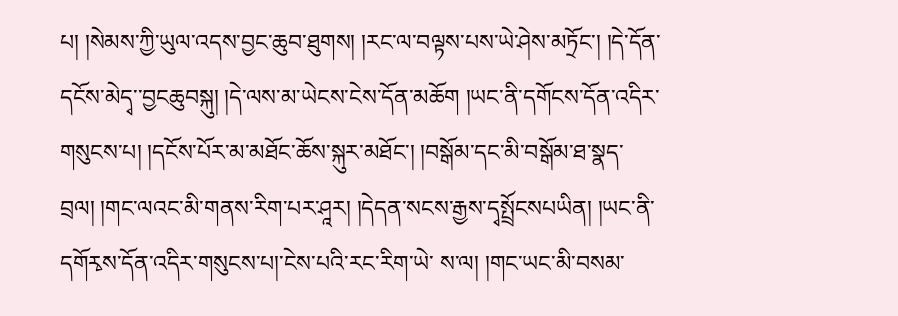པ། །སེམས་ཀྱི་ཡུལ་འདས་བྱང་ཆུབ་ཐུགས། །རང་ལ་བལྟས་པས་ཡེ་ཤེས་མཏྲོང་། །དེ་དོན་དངོས་མེདྭ་་བྱངཆུབསྐུ། །དེ་ལས་མ་ཡེངས་ངེས་དོན་མཆོག །ཡང་ནི་དགོངས་དོན་འདིར་གསུངས་པ། །དངོས་པོར་མ་མཐོང་ཆོས་སྐུར་མཐོང་། །བསྒོམ་དང་མི་བསྒོམ་ཐ་སྣད་བྲལ། །གང་ལའང་མི་གནས་རིག་པར་ཤཱར། །དེདན་སངས་རྒྱས་དྭསྤྲོངསཔཡིན། །ཡང་ནི་དགོརྭས་དོན་འདིར་གསུངས་པ།་ངེས་པའི་རང་རིག་ཡེ་ ས་ལ། །གང་ཡང་མི་བསམ་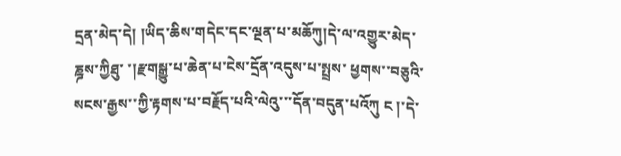དྲན་མེད་དེ། །ཡིད་ཆིས་གདེང་དང་ལྔན་པ་མཆོཀུ།དེ་ལ་འགྱུར་མེད་ཎྜས་ཀྱིཐུ་ ་།རྫགསྒྱུ་པ་ཆེན་པ་ངེས་དྲོན་འདུས་པ་སྤྲས་ ཕྱགས་་བཅུའི་སངས་རྒྱས་་ཀྱི་རྟགས་པ་བརྗོད་པའི་ལེའུ་་་དོན་བདུན་པའོཀུ ང །་དེ་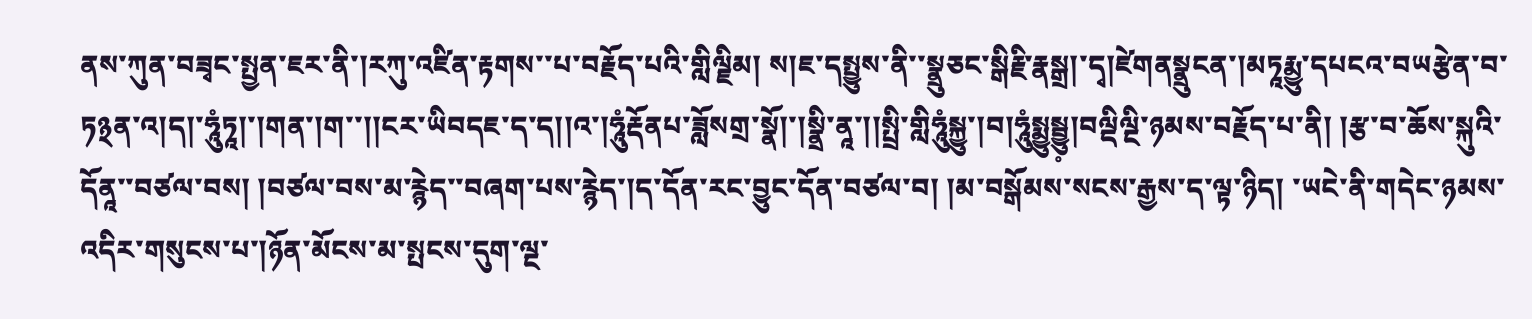ནས་ཀུན་བཟྭང་སྤྱན་ཇར་ནི་།རཀུ་འཛིན་རྟགས་་པ་བརྗོད་པའི་གླིལྗིམ། ས།ཇ་དསྤྱུས་ནི་་སྣྲུཅང་སྒིརྗི་རྣསྒྲ།་དྭ།ཛེགནསྣྲུངན་།མཏཱརྨྱུ་དཔངའ་བཡརྩེན་བ་ཏ྅ན་འ།ད།་ཧཱུཾཏཱ།་།གན་།ག་་།།ངར་ཡིབདཇ་ད་ད།།འ་།ཧཱུཾརྡོནཔ་ཟློསགྲ་སྣོ།་།སྣྲི་ནཱ་།།སྤྲི་གླིཧཱུཾསྐྱུ་།བ།ཧཱུཾསྨྱུསྦྱུ༷།བལྡིལྔི་ཉམས་བརྗོད་པ་ནི། །རྩ་བ་ཆོས་སྐུའི་དོནཱ་་བཙལ་བས། །བཙལ་བས་མ་རྙེད་་བཞག་པས་རྙེད་།ད་དོན་རང་བྱུང་དོན་བཙལ་བ། །མ་བསྒོམས་སངས་རྒྱས་ད་ལྟ་ཉིད། ་ཡངེ་ནི་གདེང་ཉམས་འདིར་གསུངས་པ་།ཉོན་མོངས་མ་སྤངས་དུག་ལྔ་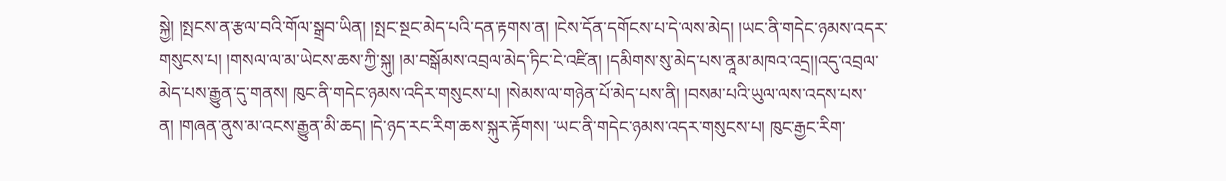སྐྱེ། །སྤངས་ན་རྩལ་བའི་གོལ་སྒྲབ་ཡིན། །སྤང་སྔང་མེད་པའི་དན་རྟགས་ན། །ངེས་དོན་དགོངས་པ་དེ་ལས་མེད། །ཡང་ནི་གདེང་ཉམས་འདར་གསུངས་པ། །གསལ་ལ་མ་ཡེངས་ཆས་ཀྱི་སྐུ། །མ་བསྒོམས་འབྲལ་མེད་ཏིང་ངེ་འཛིན། །དམིགས་སུ་མེད་པས་ནཱམ་མཁའ་འདྲ།།འདུ་འབྲལ་མེད་པས་རྒྱུན་དུ་གནས། ཁུང་ནི་གདེང་ཉམས་འདིར་གསུངས་པ། །སེམས་ལ་གཉེན་པོ་མེད་པས་ནི། །བསམ་པའི་ཡུལ་ལས་འདས་པས་ན། །གཞན་ནུས་མ་འངས་རྒྱུན་མི་ཆད། །དེ་ཉད་རང་རིག་ཆས་སྐུར་རྟོགས། ་ཡང་ནི་གདེང་ཉམས་འདར་གསུངས་པ། ཁུང་རྒྱང་རིག་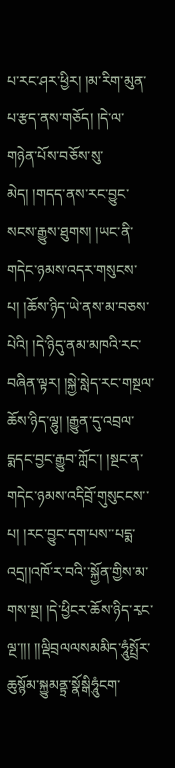པ་རང་ཤར་ཕྱིར། །མ་རིག་མུན་པ་རྩད་ནས་གཅོད། །དེ་ལ་གཉེན་པོས་བཅོས་སུ་མེད། །གདད་ནས་རང་བྱུང་སངས་རྒྱུས་ཐུགས། །ཡང་ནི་གདེང་ཉམས་འདར་གསུངས་པ། །ཆོས་ཉིད་ཡེ་ནས་མ་བཅས་པེའི། །དེ་ཉིདུ་ནམ་མཁའི་རང་བཞིན་ལྟར། །སྐྱེ་སླེད་རང་གསྔལ་ཆོས་ཉིད་ལྷུ། །རྒྱུན་དུ་འབྲལ་དྨདང་བྱང་རྒྱུབ་ཀློང་། །སྔང་ན་གདེང་ཉམས་འདིབྲོ་གུསུངངས་་པ། །རང་བྱུང་དག་པས་་པདྨ་འདྲ།།འཁོ་ར་བའི་་སྐྱོན་གྱིས་མ་གས་སྔ། །དེ་ཕྱིངར་ཆོས་ཉིད་རྭང་ལྔ་།།། །།ལྡིབྲལལསམམིད་ཧཱུཾསྤྲོར་ཆུསྙོམ་སྐྱུམནྟྲ་སྣོསྒིཧཱུཾངག་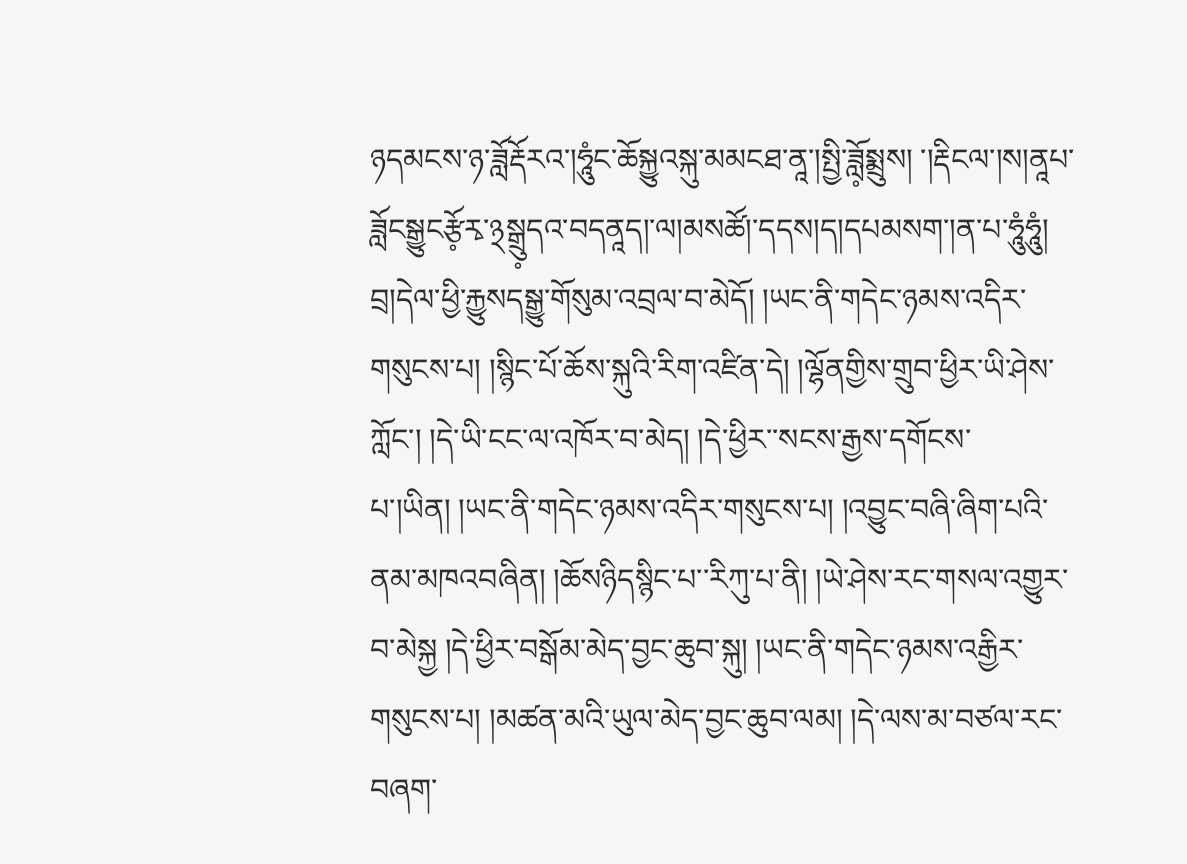ཉདམངས་ཉ་ཟློརྡོརའ་།ཧཱུཾང་ཆོསྐྱུའསྐུ་མམངཐ་ནཱ་།སྤྱི་ཟློ༷སྨྲུས། ་།རྡིངལ་།ས།ནཱཔ་ཟློངསྒྱུངརྩོ༷རྭ་྅སྒྲུ༷དའ་བདནཱད།་ལ།མསཚོ།་དདས།ད།དཔམསག་།ན་པ་ཧཱུཾཧཱུཾ། བྲ།དེལ་ཕྱི་རྐྱུསདསྒྱུ་གོསུམ་འབྲལ་བ་མེདོ། །ཡང་ནི་གདེང་ཉམས་འདིར་གསུངས་པ། །སྙིང་པོ་ཆོས་སྐུའི་རིག་འཛིན་དེ། །ལྷོནགྱིས་གྲུབ་ཕྱིར་ཡི་ཤེས་ཀློང་། །དེ་ཡི་ངང་ལ་འཁོར་བ་མེད། །དེ་ཕྱིར་་སངས་རྒྱས་དགོངས་པ་།ཡིན། །ཡང་ནི་གདེང་ཉམས་འདིར་གསུངས་པ། །འབྱུང་བཞི་ཞིག་པའི་ནམ་མཁའབཞིན། །ཆོསཉིདསྙིང་པ་་རིཀུ་པ་ནི། །ཡེ་ཤེས་རང་གསལ་འགྱུར་བ་མེསྐྱ །དེ་ཕྱིར་བསྒོམ་མེད་བྱང་ཆུབ་སྐུ། །ཡང་ནི་གདེང་ཉམས་འརྒྱིར་གསུངས་པ། །མཚན་མའི་ཡུལ་མེད་བྱང་ཆུབ་ལམ། །དེ་ལས་མ་བཙལ་རང་བཞག་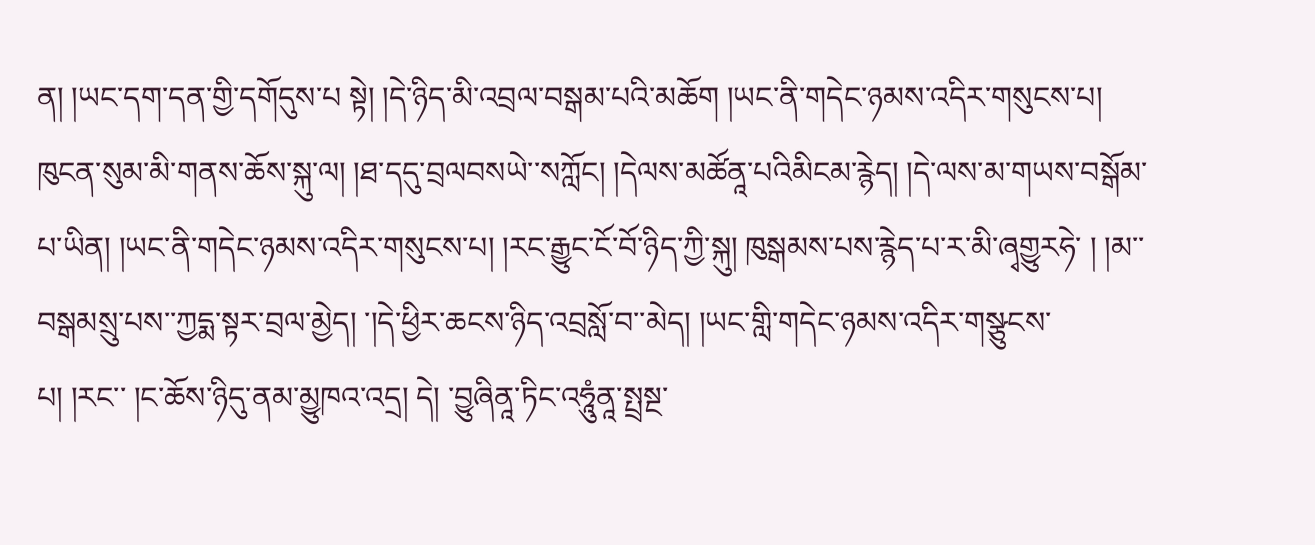ན། །ཡང་དག་དན་གྱི་དགོདུས་པ སྟེ། །དེ་ཉིད་མི་འབྲལ་བསྒམ་པའི་མཆོག །ཡང་ནི་གདེང་ཉམས་འདིར་གསུངས་པ། ཁུངན་སུམ་མི་གནས་ཆོས་སྐུ་ལ། །ཐ་དདུ་བྲལབསཡེ་་སཀློང། །དེལས་མཚོནཱ་པའིམིངམ་རྙེད། །དེ་ལས་མ་གཡས་བསྒོམ་པ་ཡིན། །ཡང་ནི་གདེང་ཉམས་འདིར་གསུངས་པ། །རང་རྒྱུང་ངོ་བོ་ཉིད་ཀྱི་སྐུ། ཁུསྒམས་པས་རྙེད་པ་ར་མི་ཞྭགྱུརཧེ་ ། །མ་་བསྒམསྲུ་པས་་ཀྱདྨ་སྟར་བྲལ་མྱེད། ་།དེ་ཕྱིར་ཆངས་ཉིད་འབྲསློ་བ་་མེད། །ཡང་གླི་གདེང་ཉམས་འདིར་གསྩུངས་པ། །རང་་ །ང་ཆོས་ཉིདུ་ནམ་མྱུཁའ་འདྲ། དེ། ་བྱུཞིནཱ་ཏིང་འཧཱུཾནཱ་སྤྲསྔ་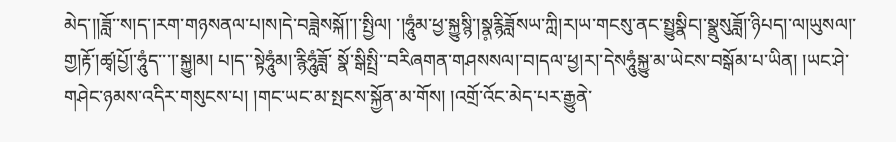མེད་།།ཟློ་་ས།ད་།རག་གཉསནལ་པ།ས།དེ་བཟླེསསྐོ།་།་སྤྱིལ། ་།ཧཱུཾམ་ཕྱ་སྐྱུསྙི་།སྣ༷རྙིཟློསཡ་ཀླི།ར།ཡ་གངསུ་ནང་སྤྱུསྣིང།་སྣྲུསུཟློ།་ཉིཔད།་ལ།ཡུསལ།་གྱ།རྟོ་།ཚྭ།པྱོ།་ཧཱུཾད་་་།་སྐྱུ།མ། པ།ད་་སྟེཧཱུཾམ།་རྙིཧཱུཾཟློ་ སྣོ་སྒིསྤྲི་་བརིཞགན་གཤསསལ།་བ།དལ་ཕྱ།ར།་དེསཧཱུཾསྐྱུ་མ་ཡེངས་བསྒོམ་པ་ཡིན། །ཡང་ཤེ་གཤེང་ཉམས་འདིར་གསུངས་པ། །གང་ཡང་མ་སྤངས་སྐྱོན་མ་གོས། །འགྲོ་འོང་མེད་པར་རྒྱུནེ་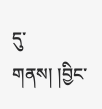དུ་གནས། །བྱིང་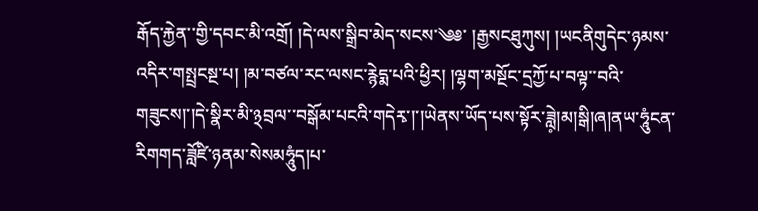རྒོད་རྐྱེན་་གྱི་དབང་མི་འགྲོ། །དེ་ལས་སྒྲིབ་མེད་སངས་༄༅་ །རྒྱསངཐུཀུས། །ཡངནིགུདེང་ཉམས་འདིར་གསྤྲངསྔ་པ། །མ་བཙལ་རང་ལསང་རྙེདྨ་པའི་ཕྱིར། །ལྷག་མསྔོང་དྲཀྱོ་པ་བལྟ་་བའི་གཟུངས།་།དེ་སྣིར་མི་྅བྲལ་་བསྒོམ་པངའི་གདེརྭ་།་།ཡེནས་ཡོད་པས་སྟོར་ཟླེ༷།མ།སྒི།ཞ།ནཡ་ཧཱུཾངན་རིགགད་ཟློཛི་ཉནམ་སེསམཧཱུཾད།པ་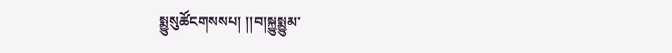སྨྱུསུཚོངགསསཔ། །།བ།སྐྱུསྨྱུམ་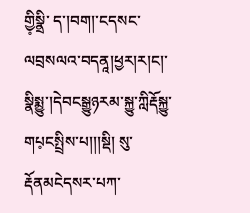གྱི༷སྣྲི་ ད་།བག།་ངདསང་ལབྲསལའ་བདནཱ།ཕྱར།ར།ང།་སྣིསྨྱུ་།དེབངསྒྱུཉརམ་སྐྱུ་ཀླིརྡོསྐྱུ་གཔ༷ངསྤྲིས་པ།།།སྡི། སུ་རྡོནམངེདསར་པཀ་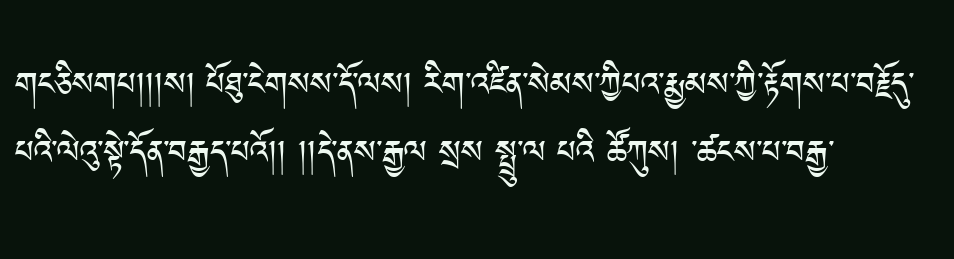གངཅིསགཔ།།།ས། པོཐུ་ངེགསས་དོ་ལས། རིག་འཛིན་སེམས་ཀྱིཔའ་རྨྱམས་ཀྱི་རྟོགས་པ་བརྗོདུ་པའི་ལེའུ་སྟེ་དོན་བརྒྱད་པའོ།། །།དེ་ནས་རྒྱལ སྲས སྤྲུ་ལ པའི ཚོཀུས། ་ཚངས་པ་བརྒྱ་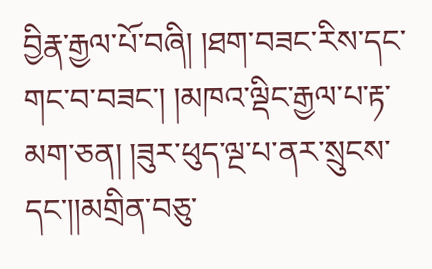བྱིརྣ་རྒྱལ་པོ་བཞི། །ཐག་བཟང་རིས་དང་གང་བ་བཟང་། །མཁའ་ལྡིང་རྒྱལ་པ་རྟ་མག་ཅན། །ཟུར་ཕུད་ལྔ་པ་ནར་སྲུངས་དང་།།མགྲིན་བཅུ་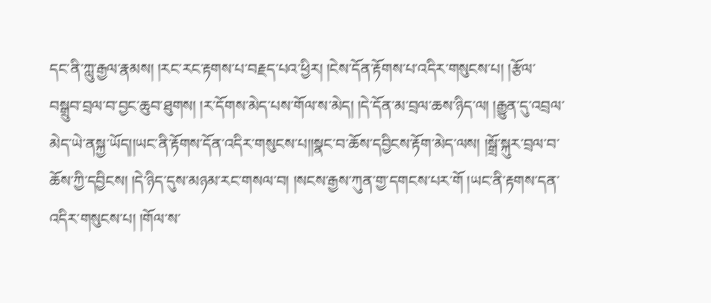དང་ནི་ཀླུ་རྒྱལ་རྣམས། །རང་རང་རྟགས་པ་བརྗད་པའ་ཕྱིར། །ངེས་དོན་རྟོགས་པ་འདིར་གསུངས་པ། །རྩོལ་བསྒྲུབ་བྲལ་བ་བྱང་ཆུབ་ཐུགས། །ར་དོགས་མེད་པས་གོལ་ས་མེད། །དེ་དོན་མ་བྲལ་ཆས་ཉིད་ལ། །རྒྱུན་དུ་འབྲལ་མེད་ཡེ་ནསྐྱ་ཡོད།།ཡང་ནི་རྟོགས་དོན་འདིར་གསུངས་པ།།སྣང་བ་ཆོས་དབྱིངས་རྟོག་མེད་ལས། །སྒྲོ་སྐུར་བྲལ་བ་ཆོས་ཀྱི་དབྱིངས། །དེ་ཉིད་དུས་མཉམ་རང་གསལ་བ། །སངས་རྒྱས་ཀུན་གྱ་དགངས་པར་གོ །ཡང་ནི་རྟགས་དན་འདིར་གསུངས་པ། །གོལ་ས་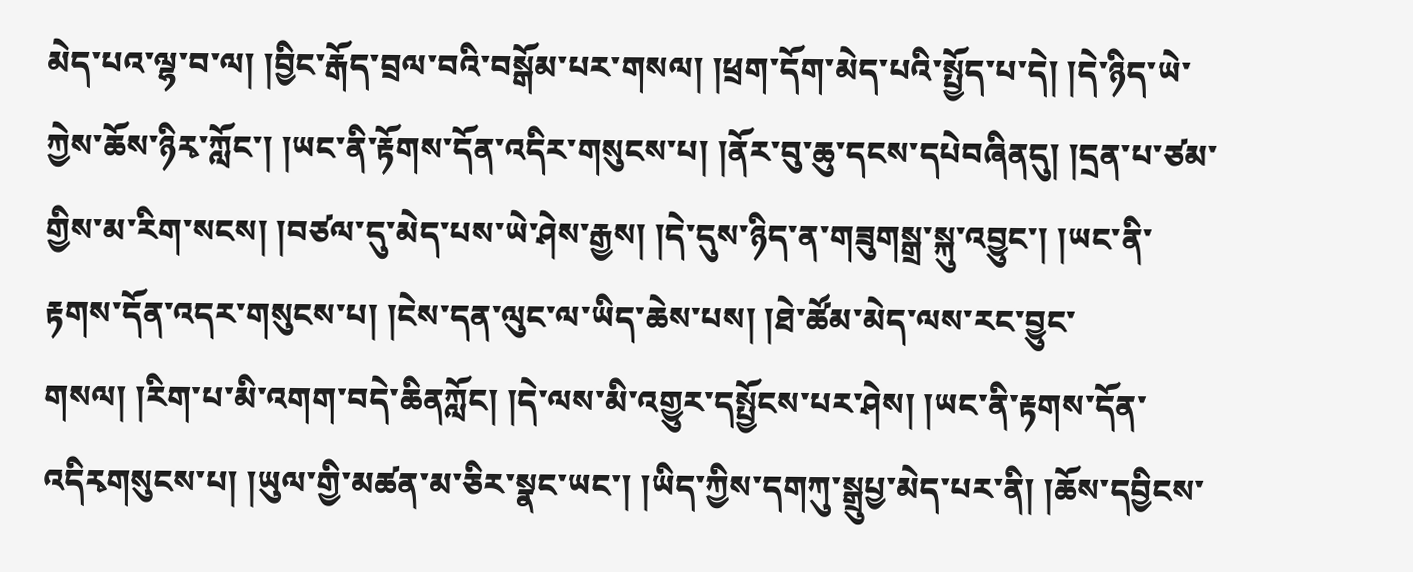མེད་པའ་ལྷ་བ་ལ། །བྱིང་རྒོད་བྲལ་བའི་བསྒོམ་པར་གསལ། །ཕྲག་དོག་མེད་པའི་སྤྱོད་པ་དེ། །དེ་ཉིད་ཡེ་ཀྱེས་ཆོས་ཉིརྭ་ཀློང་། །ཡང་ནི་རྟོགས་དོན་འདིར་གསུངས་པ། །ནོར་བུ་ཆུ་དངས་དཔེབཞིནདུ། །དྲན་པ་ཙམ་གྱིས་མ་རིག་སངས། །བཙལ་དུ་མེད་པས་ཡེ་ཤེས་རྒྱས། །དེ་དུས་ཉིད་ན་གཟུགསྒྲ་སྐུ་འབྱུང་། །ཡང་ནི་རྟགས་དོན་འདར་གསུངས་པ། །ངེས་དན་ལུང་ལ་ཡིད་ཆེས་པས། །ཐེ་ཚོམ་མེད་ལས་རང་བྱུང་གསལ། །རིག་པ་མི་འགག་བདེ་ཆིནཀློང། །དེ་ལས་མི་འགྱུར་དསྤྱོངས་པར་ཤེས། །ཡང་ནི་རྟགས་དོན་འདིརྭགསུངས་པ། །ཡུལ་གྱི་མཚན་མ་ཅིར་སྣང་ཡང་། །ཡིད་ཀྱིས་དགཀུ་སྒྲུཔྱ་མེད་པར་ནི། །ཆོས་དབྱིངས་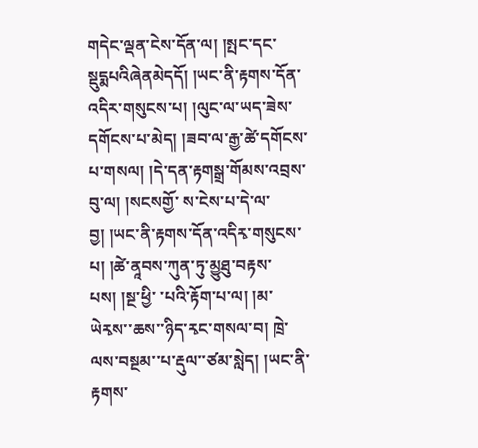གདེང་ལྡན་ངེས་དོན་ལ། །སྤང་དང་སྡུདྨཔའིཞེནམེདདོ། །ཡང་ནི་རྟགས་དོན་འདིར་གསུངས་པ། །ལུང་ལ་ཡད་ཟེས་དགོངས་པ་མེད། །ཟབ་ལ་རྒྱ་ཚེ་དགོངས་པ་གསལ། །དེ་དན་རྟགསྒྲ་གོམས་འབྲས་བུ་ལ། །སངསགྱོ་ ས་ངེས་པ་དེ་ལ་བྱ། །ཡང་ནི་རྟགས་དོན་འདིརྭ་གསུངས་པ། །ཚེ་ནཱབས་ཀུན་ཏུ་མྱུཐུ་བརྟས་པས། །སྔ་ཕྱི་ ་པའི་རྟོག་པ་ལ། །མ་ཡེརྭས་་ཆས་་ཉིད་རྭང་གསལ་བ། ཁྲེ་ལས་བསྔམ་་པ་རྡུལ་་ཙམ་སླེད། །ཡང་ནི་རྟགས་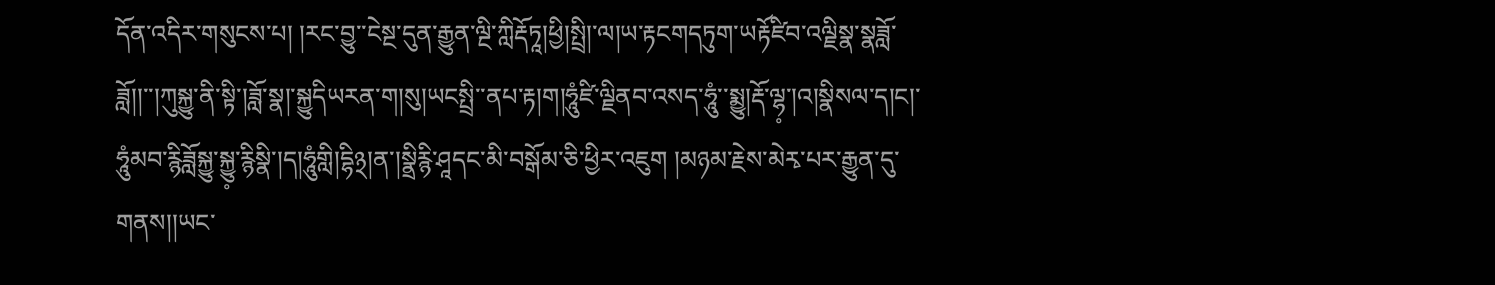དོན་འདིར་གསུངས་པ། །རང་བྱུ་་ངེསྔ་དུན་རྒྱུན་ལྔི་ཀླིརྡོཏཱ།ཕྱི།སྤྲི།་ལ།ཡ་རྟངགདཏུག་ཡརྟོཛིབ་འལྗིསྣ་སྣཟློ་ཟློ།།་་།ཀུསྐྱུ་ནི་སྟི་།ཟློ་སྣ།་སྐྱུདིཡརན་ག།སུ།ཡངསྤྲི་་ནཔ་རྟ།ག།ཧཱུཾཛི་ལྗིནབ་འསད་ཧཱུཾ་་སྨྱུ།རྡོ་ལྷ༷་།འ།སྣིསལ་ད།ང།་ཧཱུཾམབ་རྙིཟློསྐྱུ་སྐྱུ༷་རྙིསྣི་།ད།ཧཱུཾགླི།དྷི྅།ན་།སྣྲིརྙི་ཤཱདང་མི་བསྒོམ་ཅི་ཕྱིར་འཇུག །མཉམ་རྗེས་མེརྭ་པར་རྒྱུན་དུ་གནས།།ཡང་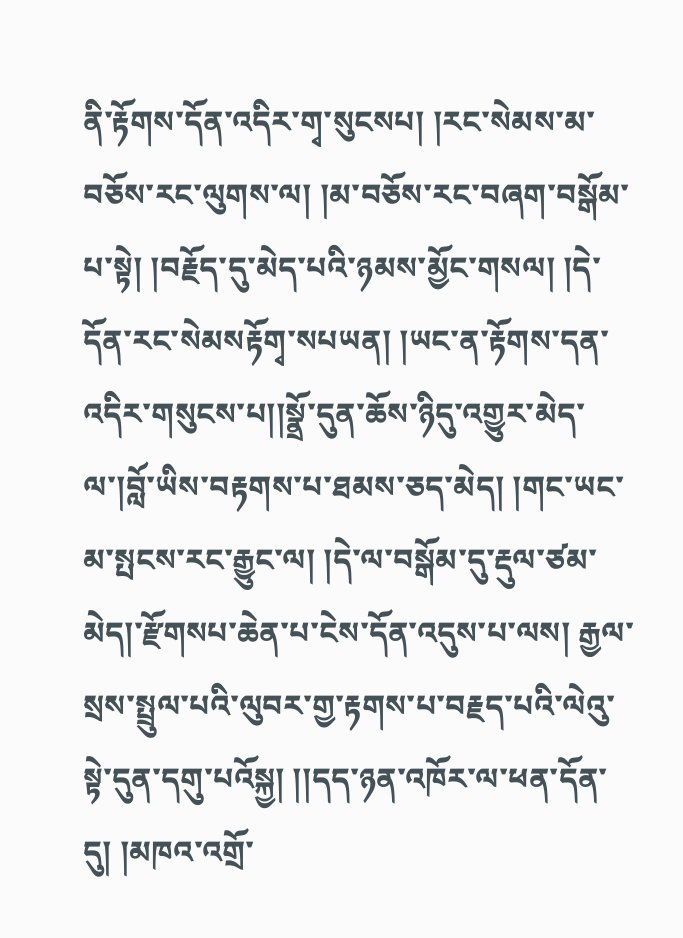ནི་རྟོགས་དོན་འདིར་གྭ་སུངསཔ། །རང་སེམས་མ་བཅོས་རང་ལུགས་ལ། །མ་བཅོས་རང་བཞག་བསྒོམ་པ་སྟེ། །བརྗོད་དུ་མེད་པའི་ཉམས་མྱོང་གསལ། །དེ་དོན་རང་སེམསརྟོགྭ་སཔཡན། །ཡང་ན་རྟོགས་དན་འདིར་གསུངས་པ།།སྣྲོ་དུན་ཆོས་ཉིདུ་འགྱུར་མེད་ལ་།བློ་ཡིས་བརྟགས་པ་ཐམས་ཅད་མེད། །གང་ཡང་མ་སྤངས་རང་རྒྱུང་ལ། །དེ་ལ་བསྒོམ་དུ་རྡུལ་ཙམ་མེད།་རྫོགསཔ་ཆེན་པ་ངེས་དོན་འདུས་པ་ལས། རྒྱལ་སྲས་སྤྲུལ་པའི་ལུབར་གྱ་རྟགས་པ་བརྗད་པའི་ལེའུ་སྟེ་དུན་དགུ་པའོསྐྱ། །།དད་ཉན་འཁོར་ལ་ཕན་དོན་དུ། །མཁའ་འགྲོ་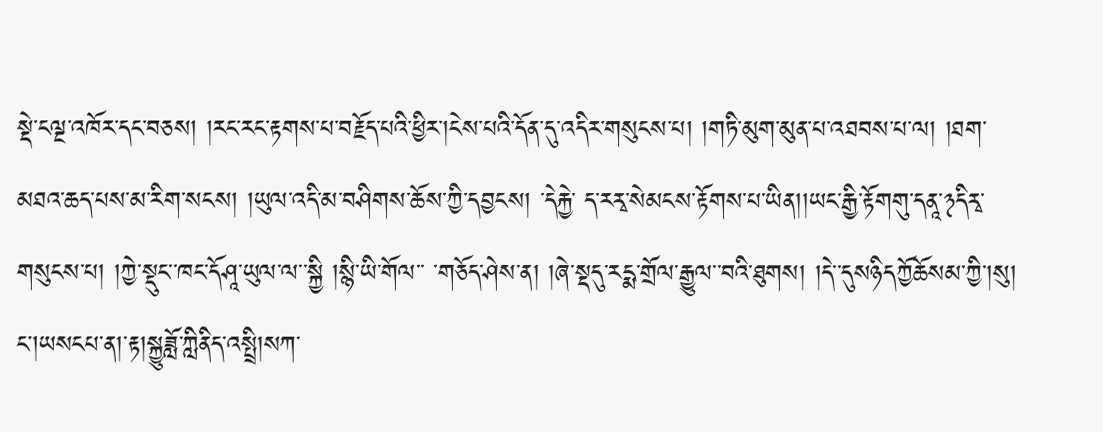སྡེ་ངལྔ་འཁོར་དང་བཅས། །རང་རང་རྟགས་པ་བརྗོད་པའི་ཕྱིར་།ངེས་པའི་དོན་དུ་འདིར་གསུངས་པ། །གཏི་མུག་མུན་པ་འཐབས་པ་ལ། །ཐག་མཐའ་ཆད་པས་མ་རིག་སངས། །ཡུལ་འདི་མ་བཤིགས་ཆོས་ཀྱི་དབྱངས། ་དེརྐྱེ་ ད་རརྭ་སེམངས་རྟོགས་པ་ཡིན།།ཡང་རྒྱི་རྟོགགུ་དནཱ་྅དིརྭ་གསུངས་པ། །ཀྱེ་སྡུང་་ཁང་དོཤཱ་ཡུལ་ལ་་སྐྱི །སྙི་ཡི་གོལ་་ ་གཅོད་ཤེས་ན། །ཞེ་སྡདུ་རདྨ་གྲོལ་རྒྱུལ་་བའི་ཐུགས། །དེ་་དུསཉིདཀྱོཆོསམ་ཀྱི་།སུ། ང།ཡསངཔ་ན།་རྟ།སྐྱུཟློ་ཀླིནིད་འསྤྲི།སཀ་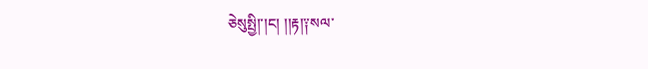ཅེསུསྤྱི།་།ང། །།རྟ།༑སལ་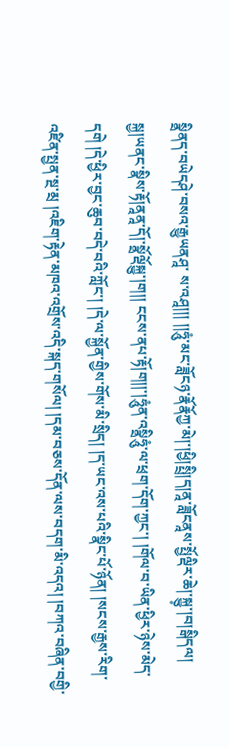སྣྲིནད་བཡེདཤེ་བསའ་རྒྱུཡནཤཱ་ ས་འཤཱ།།། །།ཧཱུཾ་མང་ཟློངཉ་རྣོརྣོཀྱ་མེ།་།ཕྱི།སྤྲི།ད།ནཱ་ཟློངནཱས་སྤྱོལྡིར་ཆེ།་སྐྱུ༷་།བ།སྒིདལ། སྐྱ།ཡནང་སྣིས་རྟོ།ནཱནཱ་དོ།་སྣྲོལྡོསྐྱུ་།ག།། ངངས་ནཔ་རྟོ།ག།།་།ཧཱུཾན་འསྣྲིཧཱུཾ་ལ་ཕྲག་དོག་ཀྱང་། །གོལ་བ་ཡིན་ཕྱིར་ཉེས་མེད་དགེ །དེ་ཕྱིར་བྱང་ཆུབ་བདེ་བའི་ཀློང་། །དེ་ལ་སྐྱོན་གྱིས་གོས་མི་སྲིད། །ད་ཡང་འས་པའི་སྣིང་པོ་ཉོན། །སངས་རྒྱས་རིག་འཛིན་སྤྱན་སྔ་མྲ །འཇིག་རྟེན་མཁའ་འགྲོས་འདི་སྐད་གསོལ། །དམ་བཅས་དོན་ལས་བདག་མི་འདའ། །བཀའ་བཞིན་བགྱི་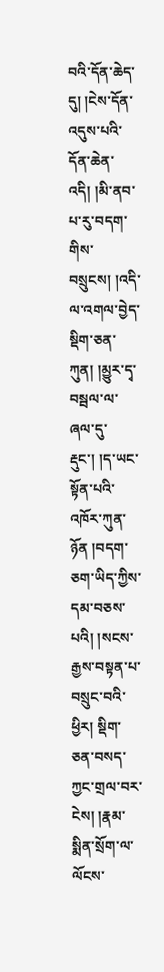བའི་དོན་ཆེད་དུ། །ངེས་དོན་འདུས་པའི་དོན་ཆེན་འདི། །མི་ནབ་པ་རུ་བདག་གིས་བསྲུངས། །འདི་ལ་འགལ་བྱེད་སྡིག་ཅན་ཀུན། །མྱུར་དྭ་བསྦལ་ལ་ཞལ་དུ་རྡུང་། །ད་ཡང་སྟོན་པའི་འཁོར་ཀུན་ཉོན །བདག་ཅག་ཡིད་ཀྱིས་དམ་བཅས་པའི། །སངས་རྒྱས་བསྟན་པ་བསྲུང་བའི་ཕྱིར། སྡིག་ཅན་བསད་ཀྱང་གྲལ་བར་ངེས། །རྣམ་སྨིན་སྲོག་ལ་ལོངས་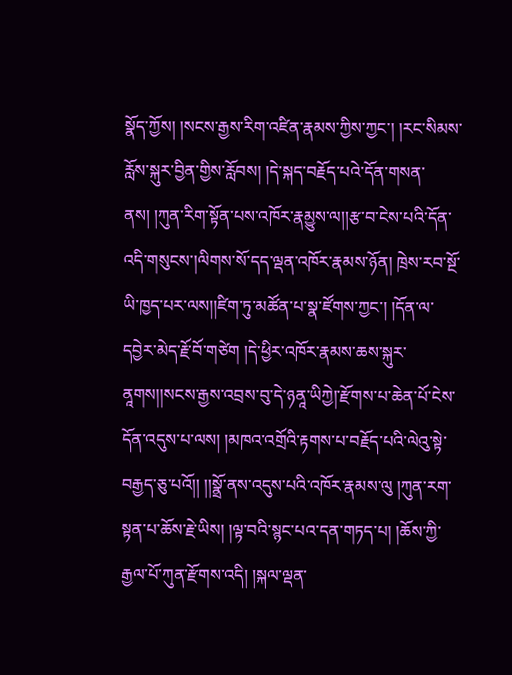སྣོད་ཀྱོས། །སངས་རྒྱས་རིག་འཛིན་རྣམས་ཀྱིས་ཀྱང་། །རང་སིམས་རློས་སྐུར་བྱིན་གྱིས་རློབས། །དེ་སྐད་བརྗོད་པའེ་དོན་གསན་ནས། །ཀུན་རིག་སྟོན་པས་འཁོར་རྣམྱུས་ལ།།རྩ་བ་ངེས་པའི་དོན་འདི་གསུངས་།ལིགས་སོ་དད་ལྡན་འཁོར་རྣམས་ཉོན། ཁྲེས་རབ་སྔོ་ཡི་ཁྱད་པར་ལས།།ཛིག་ཏུ་མཚོན་པ་སྣ་ཛོགས་ཀྱང་། །དོན་ལ་དབྱེར་མེད་རྗོ་བོ་གཙེག །དེ་ཕྱིར་འཁོར་རྣམས་ཆས་སྐུར་ནཱགས།།སངས་རྒྱས་འབྲས་བུ་དེ་ཉནཱ་ཡིཀྱེ།་རྫོགས་པ་ཆེན་པོ་ངེས་དོན་འདུས་པ་ལས། །མཁའ་འགྲོའི་རྟགས་པ་བརྗོད་པའི་ལེའུ་སྟེ་བརྒྱད་ཅུ་པའོ།། །།སྣྲོ་ནས་འདུས་པའི་འཁོར་རྣམས་ལུ །ཀུན་རག་སྟན་པ་ཆོས་རྗེ་ཡིས། །ལྟ་བའི་སྙང་པའ་དན་གཏད་པ། །ཆོས་ཀྱི་རྒྱལ་པོ་ཀུན་རྫོགས་འདི། །སྐལ་ལྡན་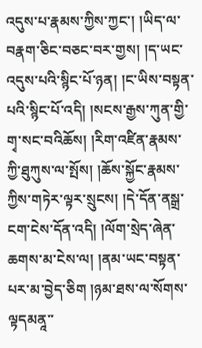འདུས་པ་རྣམས་ཀྱིས་ཀྱང་། །ཡིད་ལ་བརྣག་ཅིང་བཅང་བར་གྱས། །ད་ཡང་འདུས་པའི་སྙིང་པོ་ཉན། །ང་ཡིས་བསྟན་པའི་སྙིང་པོ་འདི། །སངས་རྒྱས་ཀུན་གྱི་གྭ་སང་བའིཆོས། །རིག་འཛིན་རྣམས་ཀྱི་ཐུཀུས་ལ་སྤོས། །ཆོས་སྐྱོང་རྣམས་ཀྱིས་གཏེར་ལྟར་སྲུངས། །དེ་དོན་ནསྒྲ་ངག་ངེས་དོན་འདི། །ལོག་སྲེད་ཞེན་ཆགས་མ་ངེས་ལ། །ནམ་ཡང་བསྟན་པར་མ་བྱེད་ཅིག །ཉམ་ཐས་ལ་སོགས་ལྟདམནཱ་་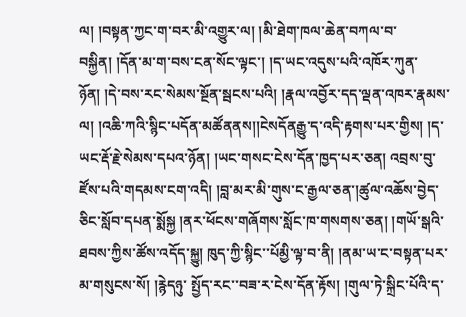ལ། །བསྟན་ཀྱང་ག་བར་མི་འགྱུར་ལ། །མི་ཐེག་ཁལ་ཆེན་བཀལ་བ་བསྐྱིན། །དོན་མ་ག་བས་ངན་སོང་ལྟང་། །ད་ཡང་འདུས་པའི་འཁོར་ཀུན་ཉོན། །དེ་བས་རང་སེམས་སྔོན་སྦངས་པའི། །རྣལ་འབྱོར་དད་ལྡན་འཁར་རྣམས་ལ། །འཆི་ཀའི་སྙིང་པདོན་མཚོནནས།།ངེསདོནརྒྱུ་ད་འདི་རྟགས་པར་གྱིས། །ད་ཡང་རྡོ་རྗེ་སེམས་དཔའ་ཉོན། །ཡང་གསང་ངེས་དོན་ཁྱད་པར་ཅན། འབྲས་བུ་ཛོས་པའི་གདམས་ངག་འདི། །བླ་མར་མི་གུས་ང་རྒྱལ་ཅན་།ཚུལ་འཆོས་བྱེད་ཅིང་སློབ་དཔན་སྨོསྐྱ །ནར་ཕོངས་གཞོགས་སློང་ཁ་གསགས་ཅན། །གཡོ་སྒའི་ཐབས་ཀྱིས་ཚོས་འདོད་སྐྱུ། ཁུད་ཀྱི་སྙིང་་པོམྱི་ལྟ་བ་ནི། །ནམ་ཡ་ང་བསྟན་པར་མ་གསུངས་སོ། །རྙེདཉུ་ སྤྱོད་རང་་བཟ་ར་ངེས་དོན་རྟོས། །གུལ་ཏེ་སྐྲིང་པོའི་ད་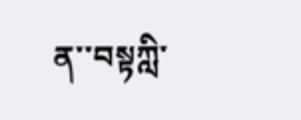ན་་བསྟཀླི་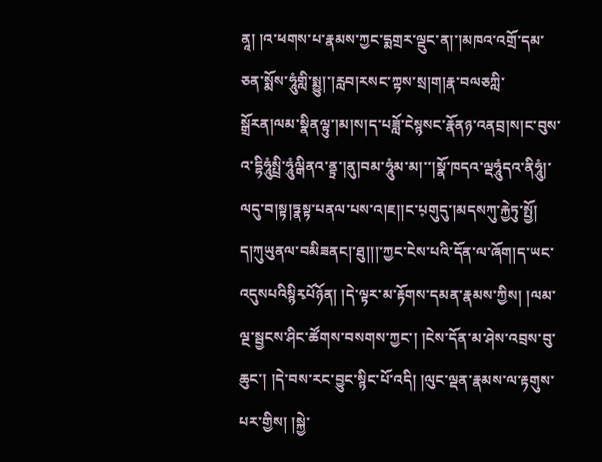ནཱ། །འ་ཕགས་པ་རྣམས་ཀྱང་དྨགྲར་ལྡུང་ན།་།མཁའ་འགྲོ་དམ་ཅན་སྨོས་ཧཱུཾགླི་སྨྱུ།་།རླབ།རསང་ཀྟས་སྲ།ག།རྣ་བལཅཀླི་སྒྲོརན།ལམ་སྣིནལྟུ་།མ།ས།ད་པཟློ་ངེསྙསང་རྣོནཉ་འནབྲ།ས།ང་བུས་འ་དྷིཧཱུཾསྤྲི་ཧཱུཾལྒིནའ་ནྟྲ་།ནུ།བམ་ཧཱུཾམ་མ།་་།སྣོ་ཁདའ་ལྡཧཱུཾདའ་ནིཧཱུཾ།་ལདུ་བ།སྟ།ཏྣསྟ་པནལ་པས་འ།ཇ།།ང་པ༷གུདུ་།མདསཀུ་རྐྱེཏུ་སྤྱོ། ད།ཀུཡུནལ་བམིཟནང།་ཐུ།།།་ཀྱང་ངེས་པའི་དོན་ལ་ཞོག།ད་ཡང་འདུསཔའིསྙིརྭཔོཉོན། །དེ་ལྟར་མ་རྟོགས་དམན་རྣམས་ཀྱིས། །ལམ་ལྔ་སྦྱངས་ཤིང་ཚོགས་བསགས་ཀྱང་། །ངེས་དོན་མ་ཤེས་འབྲས་བུ་ཆུང་། །དེ་བས་རང་བྱུང་སྙིང་པོ་འདི། །ལུང་ལྡན་རྣམས་ལ་རྟགུས་པར་གྱིས། །སྐྱེ་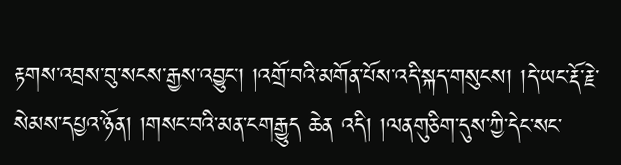རྟགས་འབྲས་བུ་སངས་རྒྱས་འབྱུང་། །འགྲོ་བའི་མགོན་པོས་འདི་སྐད་གསུངས། །དེ་ཡང་རྡོ་རྗེ་སེམས་དཔྱའ་ཉོན། །གསང་བའི་མན་ངགརྒྱུད ཆེན འདི། །ལནགུཅིག་དུས་ཀྱི་དེང་སང་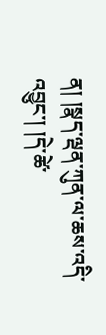ན། །སྣད་ལྡན་ཀུན་ལ་ཆས་འདི་འབྱུང་། །དེ་ཚེ་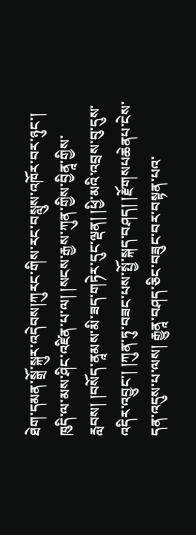ཐེག་དམན་སྒྲོ་སྐུར་འདེབས།ཀུརང་གིས་རང་བསླུས་འཁོར་བར་ཉུང་། ཁུདི་ལ་མས་ཤིང་འཛིན་པ་ལ། །སངས་རྒྱས་ཀུན་གྱིས་བྱིནཱ་གྱིས་རླབས། །བསོད་ནཱམས་མི་ཟད་གཏེར་དུང་ལྡན། །ཕྱི་མའི་འབྲས་བུ་དུས་འདིར་འབྱུང་། །ཀུན་ཏུ་བཟང་པས་སྤྱོ་སྐད་བཤད། །རྫོགསཔཆེནཔ་ངེས་དན་འདུས་པ་ལས། རྒྱུནཱ་བཤད་ཅིང་བཟུང་བར་བསྟན་པའ་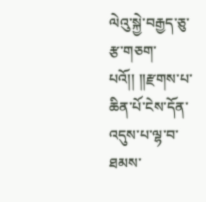ལེའུ་སྐྱེ་བརྒྱད་ཅུ་རྩ་གཅག་པའོ།། །།རྫགས་པ་ཆིན་པོ་ངེས་དོན་འདུས་པ་ལྷ་བ་ཐམས་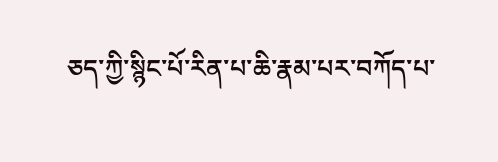ཅད་ཀྱི་སྙིང་པོ་རིན་པ་ཆི་རྣམ་པར་བཀོད་པ་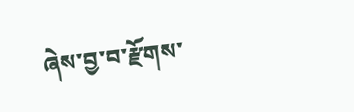ཞེས་བྱ་བ་རྫོགས་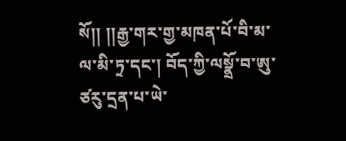སོ།། །།རྒྱ་གར་གྱ་མཁན་པོ་བི་མ་ལ་མི་ཏྲ་དང་། བོད་ཀྱི་ལསྣྲོ་བ་ཨུ་ཙརུ་དྲན་པ་ཡེ་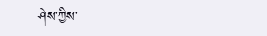ཤེས་ཀྱིས་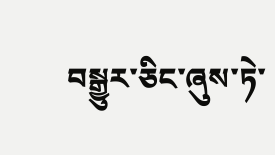བསྒྱུར་ཅིང་ཞུས་ཏེ་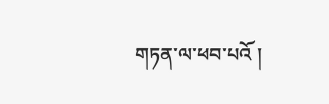གཏན་ལ་ཕབ་པའོ །